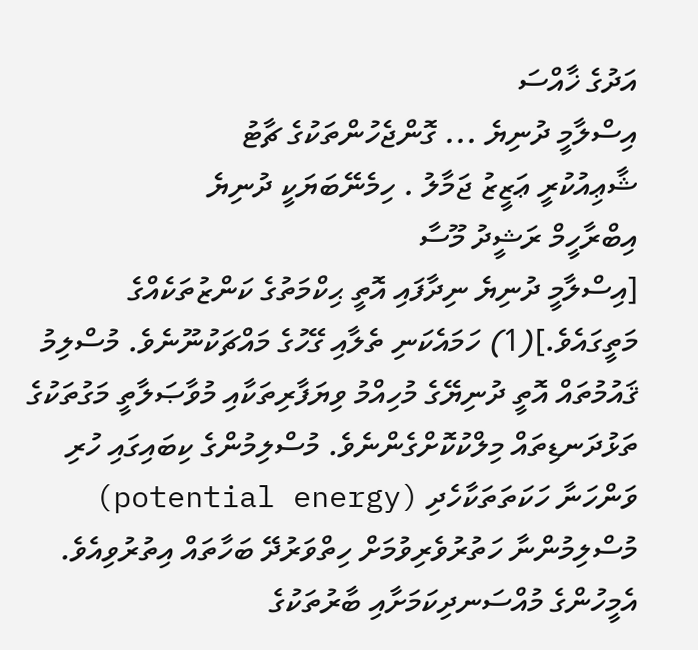އަދުގެ ޚާއްސަ
އިސްލާމީ ދުނިޔެ ... ގޮންޖެހުންތަކުގެ ޗާޓު
ޝާޢިއުކުރީ ޢަޒީޒު ޖަމާލު . ހިމެނޭބަޔަކީ ދުނިޔެ
އިބްރާހީމް ރަޝީދު މޫސާ
[އިސްލާމީ ދުނިޔެ ނިދާފައި އޮތީ ޙިކްމަތުގެ ކަންޒުތަކެއްގެ މަތީގައެވެ.](1) ހަމައެކަނި ތެލާއި ގޭހުގެ މައްޗަކުނޫނެވެ. މުސްލިމު ޤައުމުތައް އޮތީ ދުނިޔޭގެ މުހިއްމު ވިޔަފާރިތަކާއި މުވާޞަލާތީ މަގުތަކުގެ ތަޅުދަނޑިތައް މިލްކުކޮށްގެންނެވެ. މުސްލިމުންގެ ކިބައިގައި ހުރި ވަންހަނާ ހަކަތަތަކާހެދި (potential energy) މުސްލިމުންނާ ހަތުރުވެރިވުމަށް ހިތްވަރުދޭ ބަހާތައް އިތުރުވިއެވެ. އެމީހުންގެ މުއްސަނދިކަމަށާއި ބާރުތަކުގެ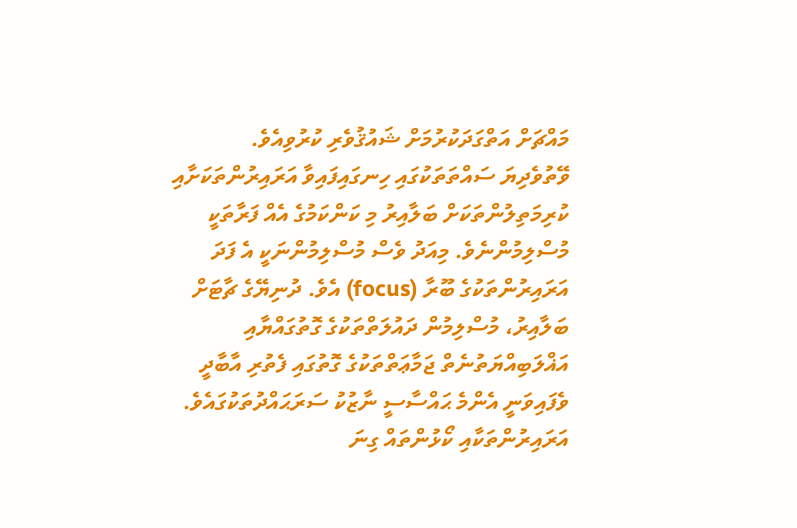މައްޗަށް އަތްގަދަކުރުމަށް ޝައުޤުވެރި ކުރުވިއެވެ.
ވޭތުވެދިޔަ ސައްތަތަކުގައި ހިނގައިފައިވާ އަރައިރުންތަކަށާއި ކުރިމަތިލުންތަކަށް ބަލާއިރު މި ކަންކަމުގެ އެއް ފަރާތަކީ މުސްލިމުންނެވެ. މިއަދު ވެސް މުސްލިމުންނަކީ އެ ފަދަ އަރައިރުންތަކުގެ ބޫރާ (focus) އެވެ. ދުނިޔޭގެ ޗާޓަށް ބަލާއިރު، މުސްލިމުން ދައުލަތްތަކުގެ ގޮތުގައްޔާއި އަޣްލަބިއްޔަތުނެތް ޖަމާޢަތްތަކުގެ ގޮތުގައި ފެތުރި އާބާދީ ވެފައިވަނީ އެންމެ ޙައްސާސީ ނާޒުކު ސަރަޙައްދުތަކުގައެވެ. އަރައިރުންތަކާއި ކޯޅުންތައް ގިނަ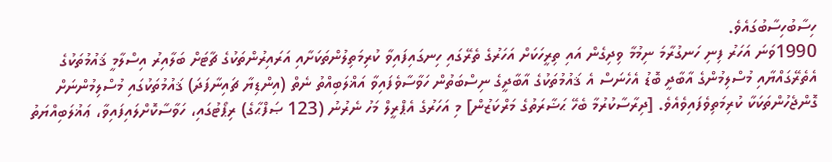ހިސާބުހިސާބުގައެވެ.
1990ވަނަ އަހަރު ފިނި ހަނގުރާމަ ނިމުމާ ވިދިގެން އައި ތިރީހަކަށް އަހަރުގެ ތެރޭގައި ހިނގައިފައިވާ ކުރިމަތިލުންތަކަށާއި އަރައިރުންތަކުގެ ޗާޓަށް ބަލާއިރު އިސްލާމީ ޤައުމުތަކުގެ އެތެރޭގައްޔާއި މުސްލިމުންގެ އާބާދީ ބޮޑު އެހެނަސް އެ ޤައުމުތަކުގެ އާބާދީގެ ނިސްބަތުން ހަވާސާވެފައިވާ އަޣްލަބިއްތު ނެތް (އިންޑިޔާ ޗައިނާފަދަ) ޤައުމުތަކުގައި މުސްލިމުންނަށް ގޮންޖެހުންތަކަކާ ކުރިމަތިވެފައިވެއެވެ. [ދިރާސާކުރުމާ ބެހޭ ޙަޟާރަތުގެ މަރްކަޒުން] މި އަހަރުގެ އެޕްރީލް މަހު ނެރުނު (123 ޞަފްޙާގެ) ރިޕޯޓުގައި، ހަވާސާކޮށްލައިފައިވާ، ޢަޣުލަބިއްޔަތު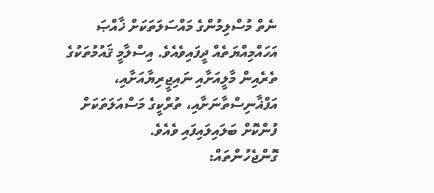ނެތް މުސްލިމުންގެ މައްސަލަތަކަށް ޚާއްޞަ އަހައްމިއްޔަތެއް ދީފައިވެއެވެ. އިސްލާމީ ޤައުމުތަކުގެ ތެރެއިން މާލީއަށާއި ނައިޖީރިޔާއަށާއި، އަފްޣާނިސްތާނަށާއި، ތުރްކީގެ މަސްއަލަތަކަށް ފުންކޮށް ބަލައިލައިފައި ވެއެވެ.
ގޮންޖެހުންތައް: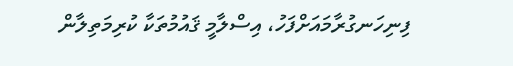ފިނިހަނގުރާމައަށްފަހު، އިސްލާމީ ޤައުމުތަކާ ކުރިމަތިލާން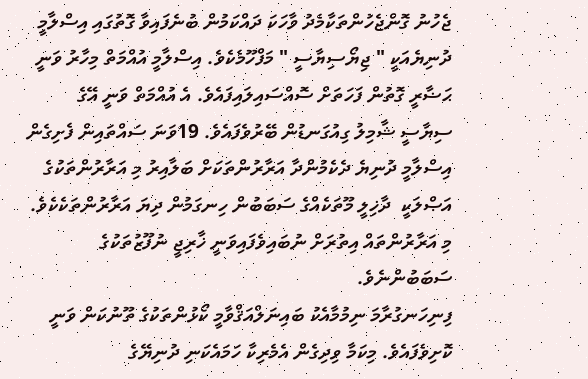ޖެހުނު ގޮންޖެހުންތަކާމެދު ވާހަކަ ދައްކަމުން ބުނެފައިވާ ގޮތުގައި އިސްލާމީ ދުނިޔެއަކީ " ޖިޔޯސިޔާސީ " މަފްހޫމެކެވެ. އިސްލާމީ އުއްމަތް މިހާރު ވަނީ ޙަޟާރީ ގޮތުން ފަހަތަށް ސޮއްސައިލައިފައެވެ. އެ އުއްމަތް ވަނީ އޭގެ  ސިޔާސީ ޝާމިލު ގިއުގަނޑުން ބޭރުވެފައެވެ. 19ވަނަ ސައްތައިން ފެށިގެން އިސްލާމީ ދުނިޔެ ދެކެމުންދާ އަރާރުންތަކަށް ބަލާއިރު މި އަރާރުންތަކުގެ އަޞްލަކީ  ދާޚިލީ މޫތަކެއްގެ ސަބަބުން ހިނގަމުން ދިޔަ އަރާރުންތަކެކެވެ. މި އަރާރުންތައް އިތުރަށް ނުބައިވެފައިވަނީ ޚާރިޖީ ނުފޫޒުތަކުގެ ސަބަބުންނެވެ.
ފިނިހަނގުރާމަ ނިމުމާއެކު ބައިނަލްއަޤްވާމީ ކޯޅުންތަކުގެ ތޫނުކަން ވަނީ ކޮށިވެފައެވެ. މިކަމާ ވިދިގެން އެމެރިކާ ހަމައެކަނި ދުނިޔޭގެ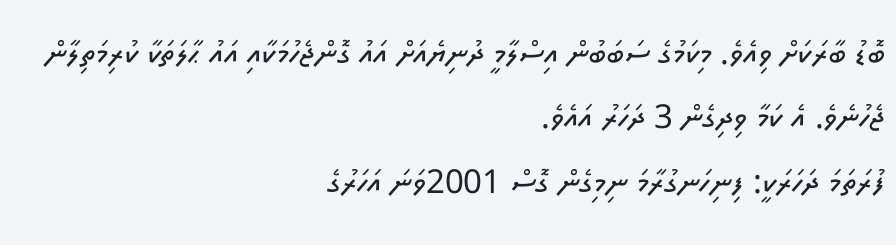ބޮޑު ބާރަކަށް ވިއެވެ. މިކަމުގެ ސަބަބުން އިސްލާމީ ދުނިޔެއަށް އައު ގޮންޖެހުމަކާއި އައު ޙާލަތަކާ ކުރިމަތިލާން ޖެހުނެވެ. އެ ކަމާ ވިދިގެން 3 ދަހަރު އައެވެ.
ފުރަތަމަ ދަހަރަކީ: ފިނިހަނގުރާމަ ނިމިގެން ގޮސް 2001ވަނަ އަހަރުގެ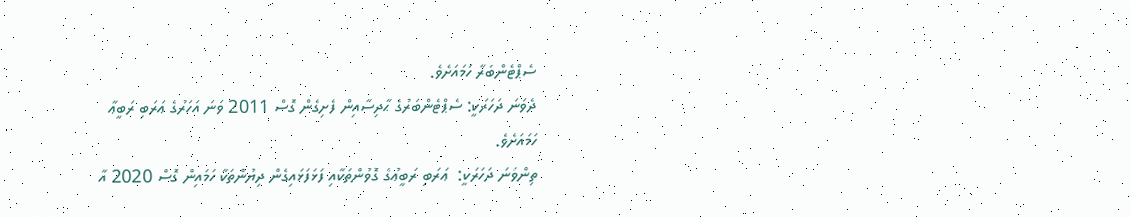ސެޕްޓެންބަރާ ހަމައަށެވެ.
ދެވަނަ ދަހަރަކީ: ސެޕްޓެންބަރުގެ ޙާދިސާއިން ފެށިގެން ގޮސް 2011 ވަނަ އަހަރުގެ ޢަރަބި ރަބީޢާ ހަމައަށެވެ.
ތިންވަނަ ދަހަރަކީ:  ޢަރަބި ރަބީޢުގެ ގޮވުންތަކާއި ފަޅަފަޅައިގެން ދިޔުންތަކާ ހަމައިން ގޮސް 2020 އާ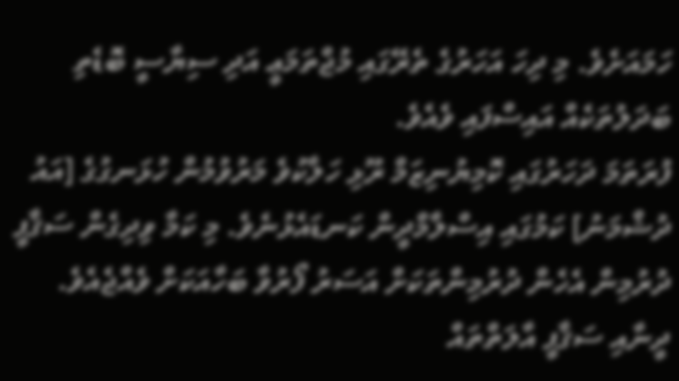ހަމައަށެވެ. މި ދިހަ އަހަރުގެ ތެރޭގައި މުޖްތަމަޢީ އަދި ސިޔާސީ ބޮޑެތި ބަދަލުތަކެއް އައިސްފައި ވެއެވެ.
ފުރަތަމަ ދަހަރުގައި ކޮމިޔުނިޒަމް ރޫޅި ހަލާކުވެ މަރުވުމުން ހުޅަނގުގެ [އައު ދުޝްމަނު] ކަމުގައި އިސްލާމްދީން ކަނޑައެޅުނެވެ. މި ކަމާ ވިދިގެން ސަޤާފީ ދުރުމިން އެހެން ދުރުމިންތަކަށް އަސަރު ފޯރުވާ ބަހާއަކަށް ވެއްޖެއެވެ. ދީނާއި ސަޤާފީ އާލަތްތައް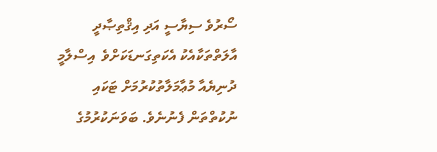ސޯރުވެ ސިޔާސީ އަދި އިޤްތިޞާދީ އާލަތްތަކާއެކު އެކަތިގަނޑަކަށްވެ  އިސްލާމީ ދުނިޔެއާ މުޢާމަލާތުކުރުމަށް ޓަކައި ނުކުތްތަން ފެނުނެވެ. ބަވަނަކުރުމުގެ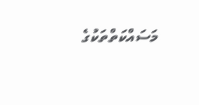މަސައްކަތްތަކުގެ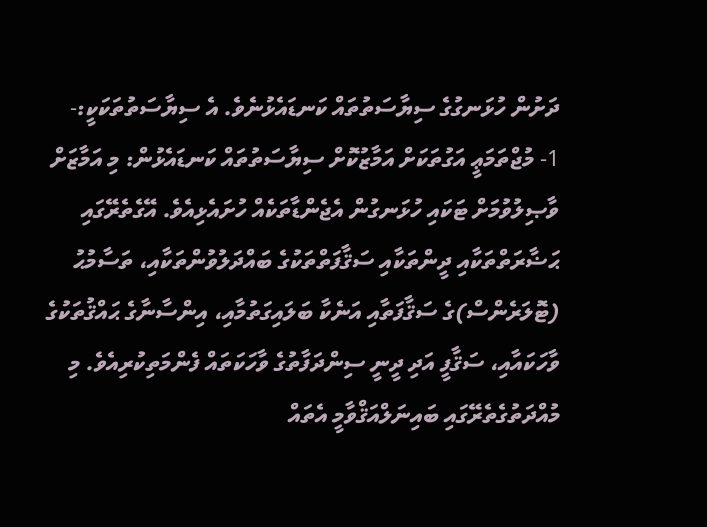ދަށުން ހުޅަނގުގެ ސިޔާސަތުތައް ކަނޑައެޅުނެވެ. އެ ސިޔާސަތުތަކަކީ:-
1- މުޖްތަމަޢީ އަގުތަކަށް އަމާޒުކޮށް ސިޔާސަތުތައް ކަނޑައެޅުން: މި އަމާޒަށް ވާޞިލުވުމަށް ޓަކައި ހުޅަނގުން އެޖެންޑާތަކެއް ހުށައެޅިއެވެ. އޭގެތެރޭގައި ޙަޟާރަތްތަކާއި ދީންތަކާއި ސަޤާފަތްތަކުގެ ބައްދަލުވުންތަކާއި، ތަސާމުޙު (ޓޮލަރެންސް)ގެ ސަޤާފަތާއި އަނެކާ ބަލައިގަތުމާއި، އިންސާނާގެ ޙައްޤުތަކުގެ ވާހަކައާއި، ސަޤާފީ އަދި ދީނީ ސިންދަފާތުގެ ވާހަކަތައް ފެންމަތިކުރިއެވެ. މި މުއްދަތުގެތެރޭގައި ބައިނަލްއަޤްވާމީ އެތައް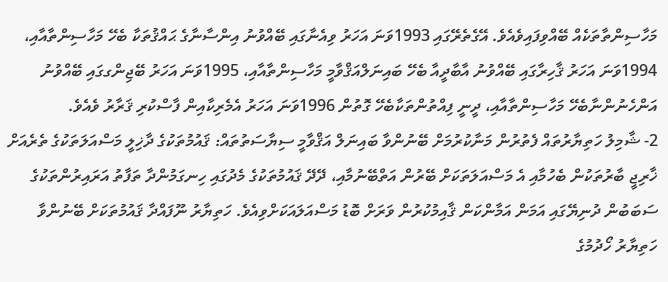މަހާސިންތާތަކެއް ބޭއްވިފައިވެއެވެ. އޭގެތެރޭގައި 1993ވަނަ އަހަރު ވިއެނާގައި ބޭއްވުނު އިންސާނާގެ ޙައްޤުތަކާ ބެހޭ މަހާސިންތާއާއި، 1994ވަނަ އަހަރު ޤާހިރާގައި ބޭއްވުނު އާބާދީއާ ބެހޭ ބައިނަލްއަޤްވާމީ މަހާސިންތާއާއި، 1995ވަނަ އަހަރު ބޭޖިންގގައި ބޭއްވުނު އަންހެނުންނާބެހޭ މަހާސިންތާއާއި، ދީނީ ފިއްތުންތަކާބެހޭ ގޮތުން 1996ވަނަ އަހަރު އެމެރިކާއިން ފާސްކުރި ޤަރާރު ވެއެވެ.
2- ޝާމިލު ހަތިޔާރުތައް ފެތުރުން މަނާކުރުމަށް ބޭނުންވާ ބައިނަލް އަޤްވާމީ ސިޔާސަތުތައް: ޤައުމުތަކުގެ ދާޚިލީ މަސްއަލަތަކުގެ ތެރެއަށް ޚާރިޖީ ބާރުތަކުން ބެހުމާއި އެ މަސްއަލަތަކަށް ބޭރުން އަތްބޭނުމާއި، ދޭދޭ ޤައުމުތަކުގެ މެދުގައި ހިނގަމުންދާ ތަފާތު އަރައިރުންތަކުގެ ސަބަބުން ދުނިޔޭގައި އަމަން އަމާންކަން ޤާއިމުކުރުން ވަރަށް ބޮޑު މަސްއަލައަކަށްވިއެވެ. ހަތިޔާރު ނޫފައްދާ ޤައުމުތަކަށް ބޭނުންވާ ހަތިޔާރު ހޯދުމުގެ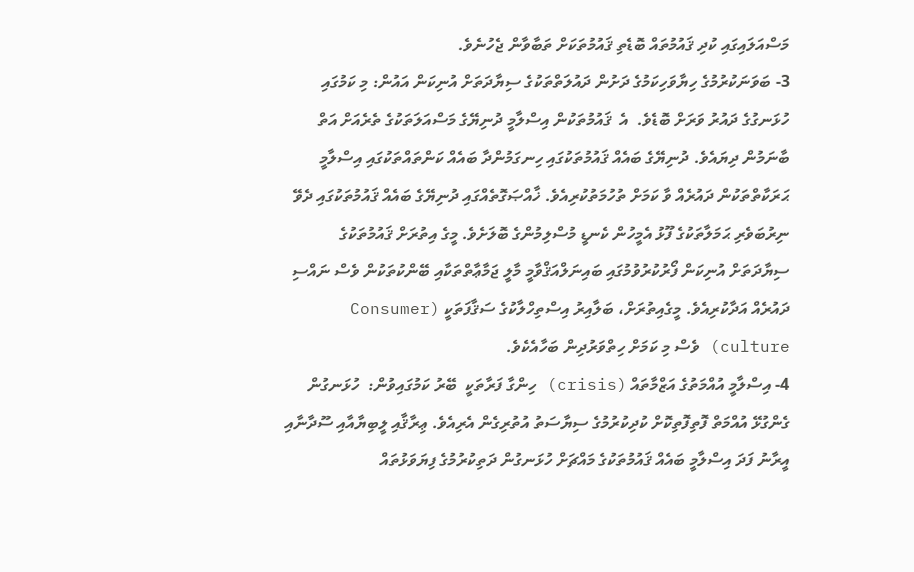މަސްއަލައިގައި ކުދި ޤައުމުތައް ބޮޑެތި ޤައުމުތަކަށް ތަބާވާން ޖެހުނެވެ.
3- ބަވަނަކުރުމުގެ ހިޔާވަހިކަމުގެ ދަށުން ދައުލަތްތަކުގެ ސިޔާދަތަށް އުނިކަން އައުން: މި ކަމުގައި ހުޅަނގުގެ ދައުރު ވަރަށް ބޮޑެވެ.  އެ  ޤައުމުތަކުން އިސްލާމީ ދުނިޔޭގެ މަސްއަލަތަކުގެ ތެރެއަށް އަތް ބާނަމުން ދިޔައެވެ. ދުނިޔޭގެ ބައެއް ޤައުމުތަކުގައި ހިނގަމުންދާ ބައެއް ކަންތައްތަކުގައި އިސްލާމީ ޙަރަކާތްތަކުން ދައުރެއް ވާ ކަމަށް ތުހުމަތުކުރިއެވެ. ޚާއްޞަގޮތެއްގައި ދުނިޔޭގެ ބައެއް ޤައުމުތަކުގައި ދެވޭ ނިރުބަވެރި ޙަމަލާތަކުގެ ފޫޅު އެމީހުން ކެނޑީ މުސްލިމުންގެ ބޮލަށެވެ. މީގެ އިތުރަށް ޤައުމުތަކުގެ ސިޔާދަތަށް އުނިކަން ފޯރުކުރުވުމުގައި ބައިނަލްއަޤްވާމީ މާލީ ޖަމާޢާތްތަކާއި ބޭންކުތަކުން ވެސް ނައްސި ދައުރެއް އަދާކުރިއެވެ. މީގެއިތުރަށް، ބަލާއިރު އިސްތިހްލާކުގެ ސަޤާފަތަކީ (Consumer culture) ވެސް މި ކަމަށް ހިތްވަރުދިން ބަހާއެކެވެ.
4- އިސްލާމީ އުއްމަތުގެ އަޒްމާތައް (crisis) ހިންގާ ފަރާތަކީ  ބޭރު ކަމުގައިވުން:  ހުޅަނގުން ގެންގުޅޭ އުއްމަތް ފޮތިފޮތިކޮށް ކުދިކުރުމުގެ ސިޔާސަތު އުތުރިގެން އެރިއެވެ. ޢިރާޤާއި ލީބިޔާއާއި ސޫދާނާއި އީރާނު ފަދަ އިސްލާމީ ބައެއް ޤައުމުތަކުގެ މައްޗަށް ހުޅަނގުން ދަތިކުރުމުގެ ފިޔަވަޅުތައް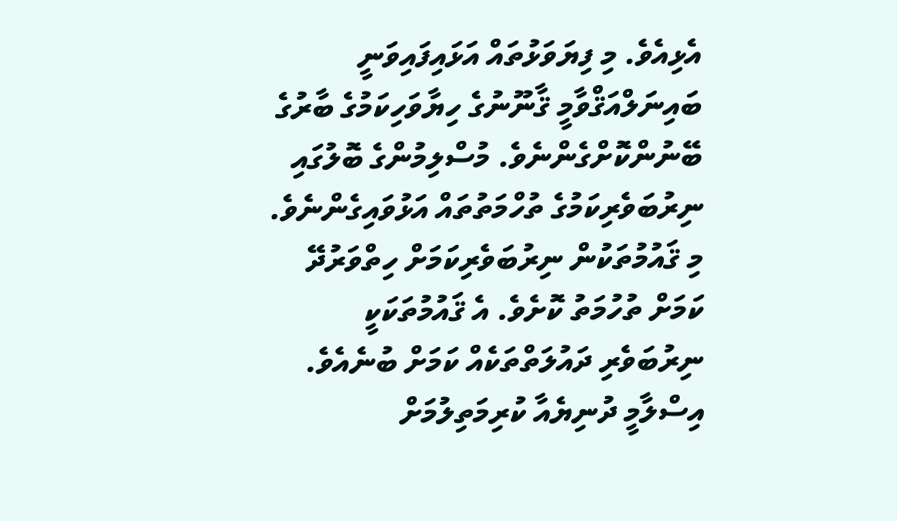އެޅިއެވެ. މި ފިޔަވަޅުތައް އަޅައިފައިވަނީ ބައިނަލްއަޤްވާމީ ޤާނޫނުގެ ހިޔާވަހިކަމުގެ ބާރުގެ ބޭނުންކޮށްގެންނެވެ. މުސްލިމުންގެ ބޮލުގައި ނިރުބަވެރިކަމުގެ ތުހްމަތުތައް އަޅުވައިގެންނެވެ. މި ޤައުމުތަކުން ނިރުބަވެރިކަމަށް ހިތްވަރުދޭ ކަމަށް ތުހުމަތު ކޮށެވެ. އެ ޤައުމުތަކަކީ ނިރުބަވެރި ދައުލަތްތަކެއް ކަމަށް ބުނެއެވެ. އިސްލާމީ ދުނިޔެއާ ކުރިމަތިލުމަށް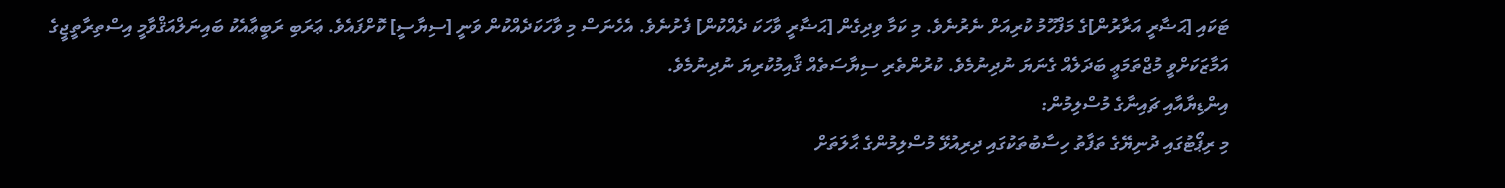ޓަކައި [ޙަޟާރީ އަރާރުން]ގެ މަފްހޫމު ކުރިއަށް ނެރުނެވެ. މި ކަމާ ވިދިގެން [ޙަޟާރީ ވާހަކަ ދެއްކުން] ފެށުނެވެ. އެހެނަސް މި ވާހަކަދެއްކުން ވަނީ [ސިޔާސީ] ކޮށްފައެވެ. ޢަރަބި ރަބީޢާއެކު ބައިނަލްއަޤްވާމީ އިސްތިރާތީޖީގެ އަމާޒަކަށްވީ މުޖްތަމަޢީ ބަދަލެއް ގެނަޔަ ނުދިނުމެވެ. ކުރުންތެރި ސިޔާސަތެއް ޤާއިމުކުރިޔަ ނުދިނުމެވެ.
އިންޑިޔާއާއި ޗައިނާގެ މުސްލިމުން:
މި ރިޕޯޓުގައި ދުނިޔޭގެ ތަފާތު ހިސާބުތަކުގައި ދިރިއުޅޭ މުސްލިމުންގެ ޙާލަތަށް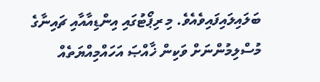ބަލައިލައިފައިވެއެވެ. މި ރިޕޯޓުގައި އިންޑިއާއާއި ޗައިނާގެ މުސްލިމުންނަށް ވަކިން ޚާއްޞަ އަހައްމިއްޔަތެއް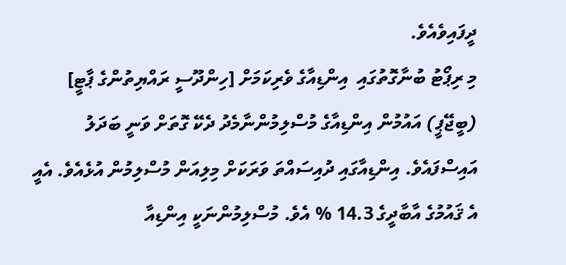ދީފައިވެއެވެ.
މި ރިޕޯޓު ބުނާގޮތުގައި  އިންޑިއާގެ ވެރިކަމަށް [ހިންދޫސީ ރައްޔިތުންގެ ޕާޓީ] (ބީޖޭޕީ) އައުމުން އިންޑިއާގެ މުސްލިމުންނާމެދު ދެކޭ ގޮތަށް ވަނީ ބަދަލު އައިސްފައެވެ. އިންޑިއާގައި ދުއިސައްތަ ވަރަކަށް މިލިއަން މުސްލިމުން އުޅެއެވެ. އެއީ އެ ޤައުމުގެ އާބާދީގެ 14.3 % އެވެ. މުސްލިމުންނަކީ އިންޑިއާ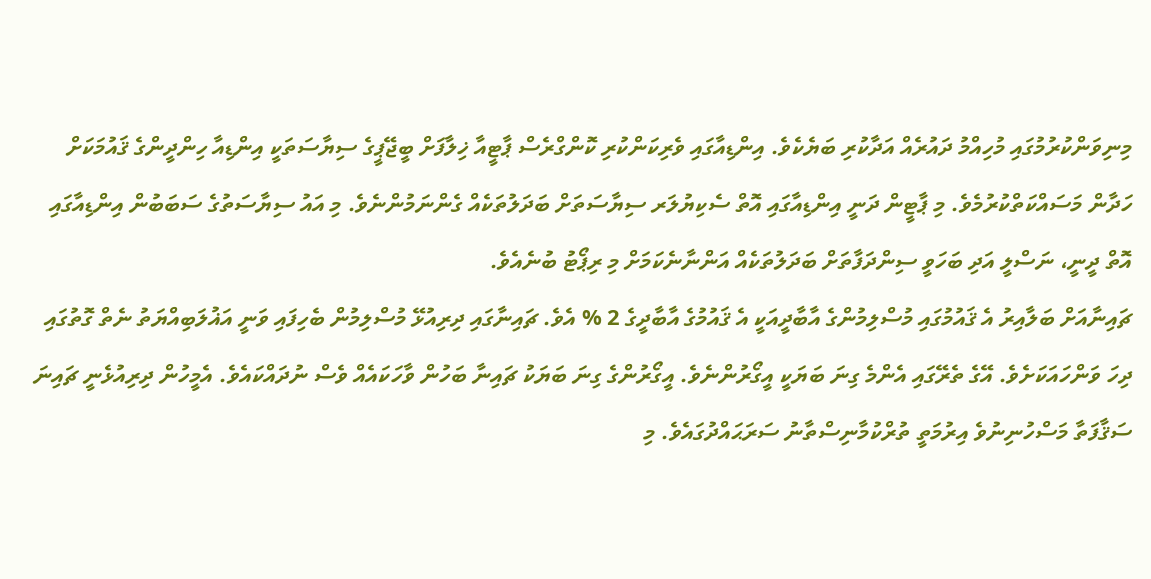މިނިވަންކުރުމުގައި މުހިއްމު ދައުރެއް އަދާކުރި ބަޔެކެވެ. އިންޑިއާގައި ވެރިކަންކުރި ކޮންގްރެސް ޕާޓީއާ ޚިލާފަށް ބީޖޭޕީގެ ސިޔާސަތަކީ އިންޑިއާ ހިންދީންގެ ޤައުމަކަށް ހަދާން މަސައްކަތްކުރުމެވެ. މި ޕާޓީން ދަނީ އިންޑިއާގައި އޮތް ސެކިޔުލަރ ސިޔާސަތަށް ބަދަލުތަކެއް ގެންނަމުންނެވެ. މި އައު ސިޔާސަތުގެ ސަބަބުން އިންޑިއާގައި އޮތް ދީނީ، ނަސްލީ އަދި ބަހަވީ ސިންދަފާތަށް ބަދަލުތަކެއް އަންނާނެކަމަށް މި ރިޕޯޓު ބުނެއެވެ.
ޗައިނާއަށް ބަލާއިރު އެ ޤައުމުގައި މުސްލިމުންގެ އާބާދީއަކީ އެ ޤައުމުގެ އާބާދީގެ 2 % އެވެ. ޗައިނާގައި ދިރިއުޅޭ މުސްލިމުން ބެހިފައި ވަނީ އަޣުލަބިއްޔަތު ނެތް ގޮތުގައި  ދިހަ ވަންހައަކަށެވެ. އޭގެ ތެރޭގައި އެންމެ ގިނަ ބަޔަކީ އީގޯރުންނެވެ. އީގޯރުންގެ ގިނަ ބަޔަކު ޗައިނާ ބަހުން ވާހަކައެއް ވެސް ނުދައްކައެވެ. އެމީހުން ދިރިއުޅެނީ ޗައިނަ ސަޤާފަތާ މަސްހުނިނުވެ އިރުމަތީ ތުރްކުމާނިސްތާނު ސަރަޙައްދުގައެވެ. މި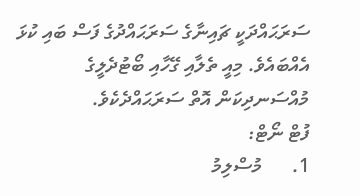ސަރަޙައްދަކީ ޗައިނާގެ ސަރަޙައްދުގެ ފަސް ބައި ކުޅަ އެއްބައެވެ. މިއީ ތެލާއި ގޭހާއި ބޯޓުދެލީގެ މުއްސަނދިކަން އޮތް ސަރަޙައްދެކެވެ.
ފުޓް ނޯޓް:
1.      މުސްލިމު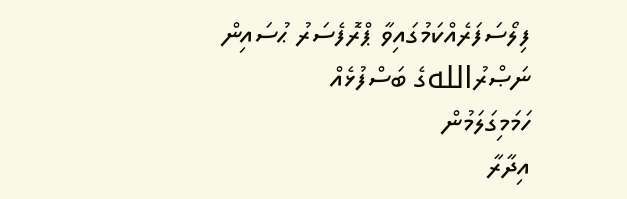ފިލޯސަފަރެއްކަމުގައިވާ ޕްރޮފެސަރު ޙުސައިން ނަޞްރުاللهގެ ބަސްފުޅެއް
ހަމަމިގަލަމުން
އިދާރާ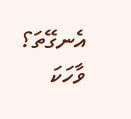އެނގޭތަ؟
ވާހަކަ